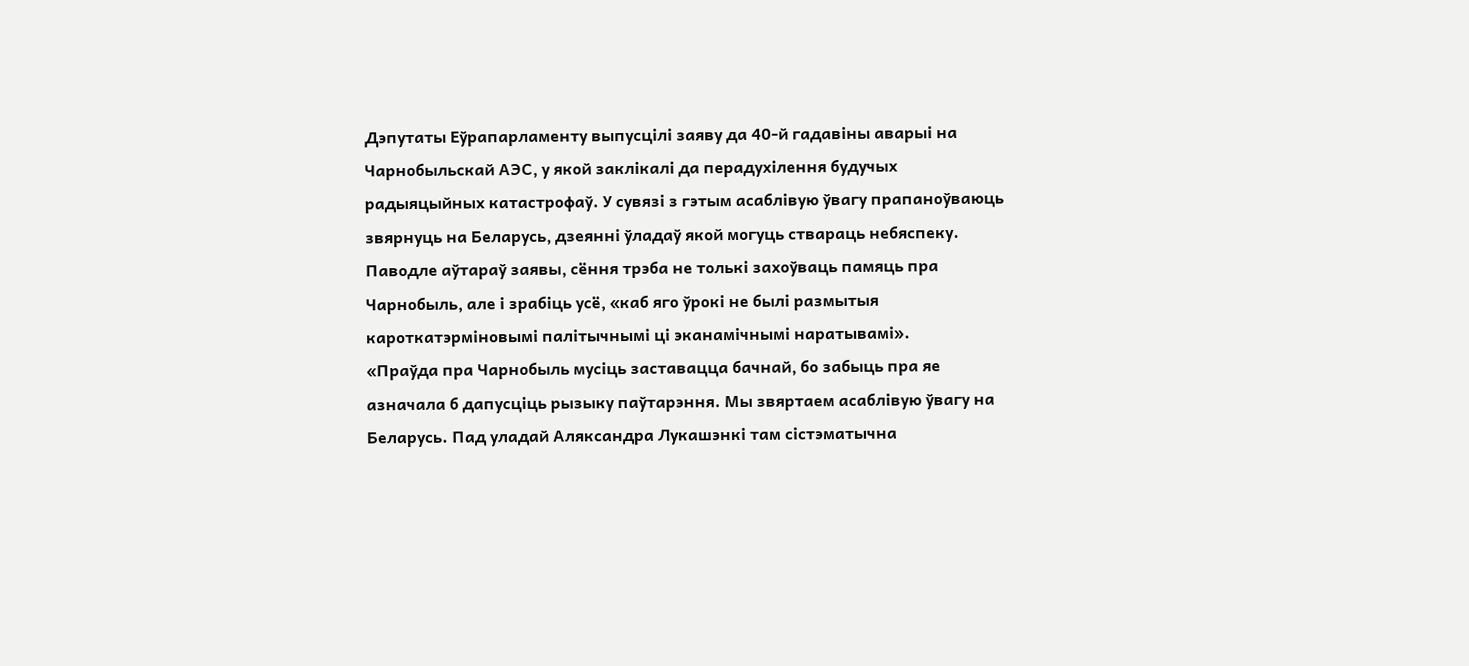Дэпутаты Еўрапарламенту выпусцілі заяву да 40-й гадавіны аварыі на Чарнобыльскай АЭС, у якой заклікалі да перадухілення будучых радыяцыйных катастрофаў. У сувязі з гэтым асаблівую ўвагу прапаноўваюць звярнуць на Беларусь, дзеянні ўладаў якой могуць ствараць небяспеку.
Паводле аўтараў заявы, сёння трэба не толькі захоўваць памяць пра Чарнобыль, але і зрабіць усё, «каб яго ўрокі не былі размытыя кароткатэрміновымі палітычнымі ці эканамічнымі наратывамі».
«Праўда пра Чарнобыль мусіць заставацца бачнай, бо забыць пра яе азначала б дапусціць рызыку паўтарэння. Мы звяртаем асаблівую ўвагу на Беларусь. Пад уладай Аляксандра Лукашэнкі там сістэматычна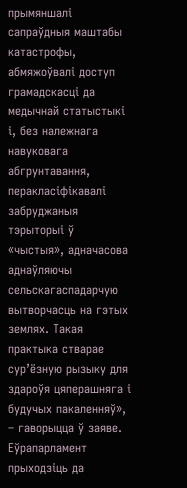прымяншалі сапраўдныя маштабы катастрофы, абмяжоўвалі доступ грамадскасці да медычнай статыстыкі і, без належнага навуковага абгрунтавання, перакласіфікавалі забруджаныя тэрыторыі ў «чыстыя», адначасова аднаўляючы сельскагаспадарчую вытворчасць на гэтых землях. Такая практыка стварае сур’ёзную рызыку для здароўя цяперашняга і будучых пакаленняў», – гаворыцца ў заяве.
Еўрапарламент прыходзіць да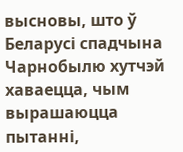высновы, што ў Беларусі спадчына Чарнобылю хутчэй хаваецца, чым вырашаюцца пытанні,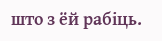што з ёй рабіць.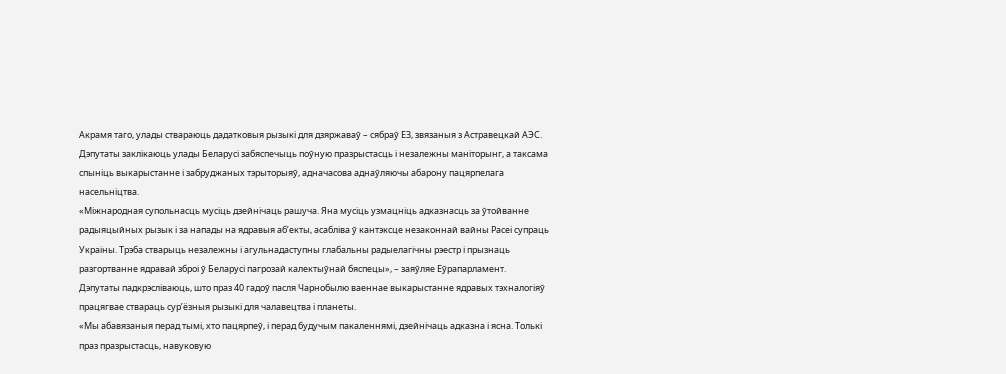Акрамя таго, улады ствараюць дадатковыя рызыкі для дзяржаваў – сябраў ЕЗ, звязаныя з Астравецкай АЭС.
Дэпутаты заклікаюць улады Беларусі забяспечыць поўную празрыстасць і незалежны маніторынг, а таксама спыніць выкарыстанне і забруджаных тэрыторыяў, адначасова аднаўляючы абарону пацярпелага насельніцтва.
«Міжнародная супольнасць мусіць дзейнічаць рашуча. Яна мусіць узмацніць адказнасць за ўтойванне радыяцыйных рызык і за напады на ядравыя абʼекты, асабліва ў кантэксце незаконнай вайны Расеі супраць Украіны. Трэба стварыць незалежны і агульнадаступны глабальны радыелагічны рэестр і прызнаць разгортванне ядравай зброі ў Беларусі пагрозай калектыўнай бяспецы», – заяўляе Еўрапарламент.
Дэпутаты падкрэсліваюць, што праз 40 гадоў пасля Чарнобылю ваеннае выкарыстанне ядравых тэхналогіяў працягвае ствараць сур’ёзныя рызыкі для чалавецтва і планеты.
«Мы абавязаныя перад тымі, хто пацярпеў, і перад будучым пакаленнямі, дзейнічаць адказна і ясна. Толькі праз празрыстасць, навуковую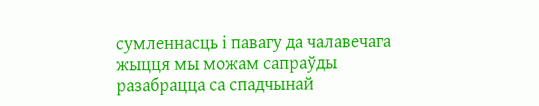сумленнасць і павагу да чалавечага жыцця мы можам сапраўды разабрацца са спадчынай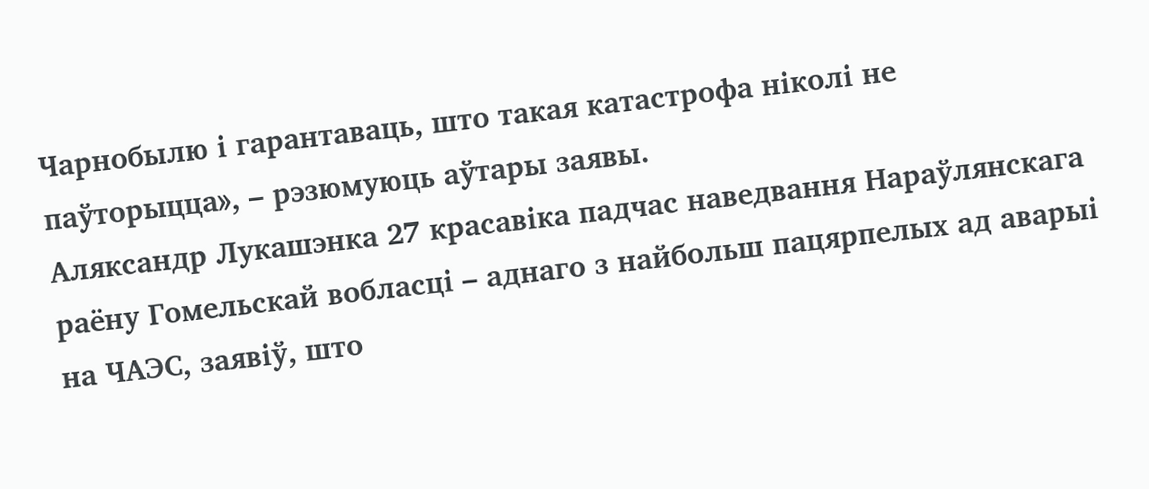Чарнобылю і гарантаваць, што такая катастрофа ніколі не паўторыцца», – рэзюмуюць аўтары заявы.
Аляксандр Лукашэнка 27 красавіка падчас наведвання Нараўлянскага раёну Гомельскай вобласці – аднаго з найбольш пацярпелых ад аварыі на ЧАЭС, заявіў, што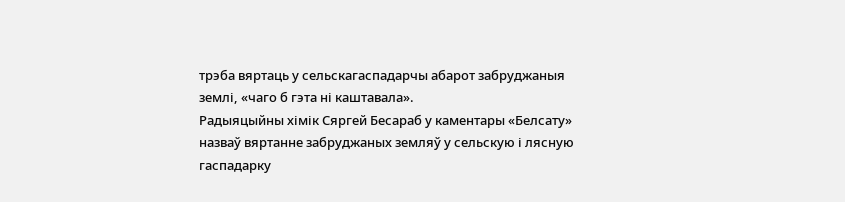трэба вяртаць у сельскагаспадарчы абарот забруджаныя землі, «чаго б гэта ні каштавала».
Радыяцыйны хімік Сяргей Бесараб у каментары «Белсату» назваў вяртанне забруджаных земляў у сельскую і лясную гаспадарку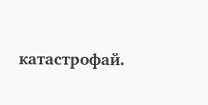катастрофай.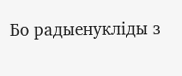Бо радыенукліды з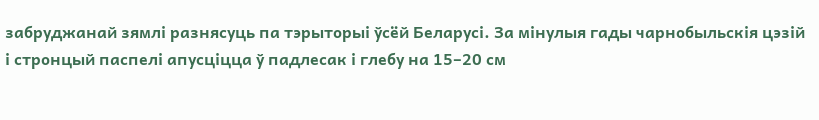забруджанай зямлі разнясуць па тэрыторыі ўсёй Беларусі. За мінулыя гады чарнобыльскія цэзій і стронцый паспелі апусціцца ў падлесак і глебу на 15–20 см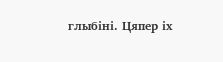глыбіні. Цяпер іх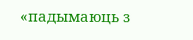«падымаюць з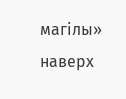магілы» наверх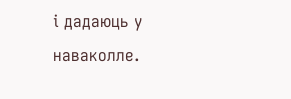і дадаюць у наваколле.